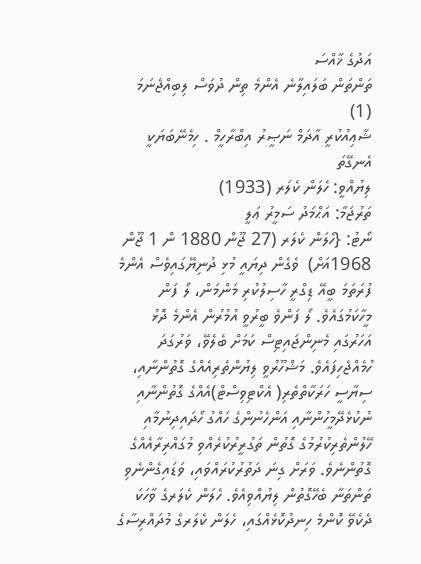އަދުގެ ޚާއްސަ
ތަންތަން ބަލައިލާނެ އެންމެ ތިން ދުވަސް ލިބިއްޖެނަމަ (1)
ޝާޢިއުކުރީ އާދަމް ނަޞީރު އިބްރާހީމް . ހިމެނޭބަޔަކީ އެނގޭތަ
ލިޔުއްވީ: ހެލަން ކެލަރ (1933)
ތަރުޖަމާ: އަޙްމަދު ސަމީރު ޢަލީ
ނޯޓު: {ހެލަން ކެލަރ (27 ޖޫން 1880 ން 1 ޖޫން 1968އަށް)  ވެގެން ދިޔައީ މުޅި ދުނިޔޭގައިވެސް އެންމެ ފުރަތަމަ ބީއޭ ޑިގްރީ ހާސިލުކުރި މަންމަން، ލޯ ފަން މީހާކަމުގައެވެ. ލޯ ފަންވެ ބީރުވީ އުމުރުން އެންމެ ދޮޅު އަހަރުގައި މެނިންޖައިޓިސް ކަމަށް ބެލެވޭ، ވަރުގަދަ ހުމެއްޖެހިފައެވެ. މަޝްހޫރުވީ ލިޔުންތެރިއެއްގެ ގޮތުންނާއި، ސިޔާސީ ހަރަކާތްތެރި( އެކްޓިވިސްޓް)އެއްގެ ގޮތުންނާއި ނުކުޅެދޭމީހުންނާއި އަންހެނުންގެ ހައްގު ހޯދައިދިނުމާއި ހޭލުންތެރިކުރުމުގެ ގޮތުން ތަގުރީރުކުރެއްވި މުގައްރިރާއެއްގެ ގޮތުންނެވެ. ވަރަށް ގިނަ ދަތުރުކުރައްވައި، ވަޑައިގެންނެވި ތަންތަނާ ބެހޭގޮތުން ލިޔުއްވިއެވެ. ހެލަން ކެލަރގެ ވާހަކަ ދެކެވޭ ކޮންމެ ހިނދުކޮޅެއްގައި، ހެލަން ކެލަރގެ މުދައްރިސާގެ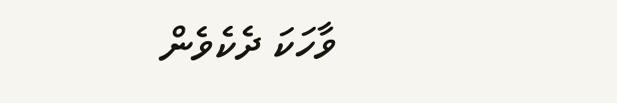ވާހަކަ ދެކެވެން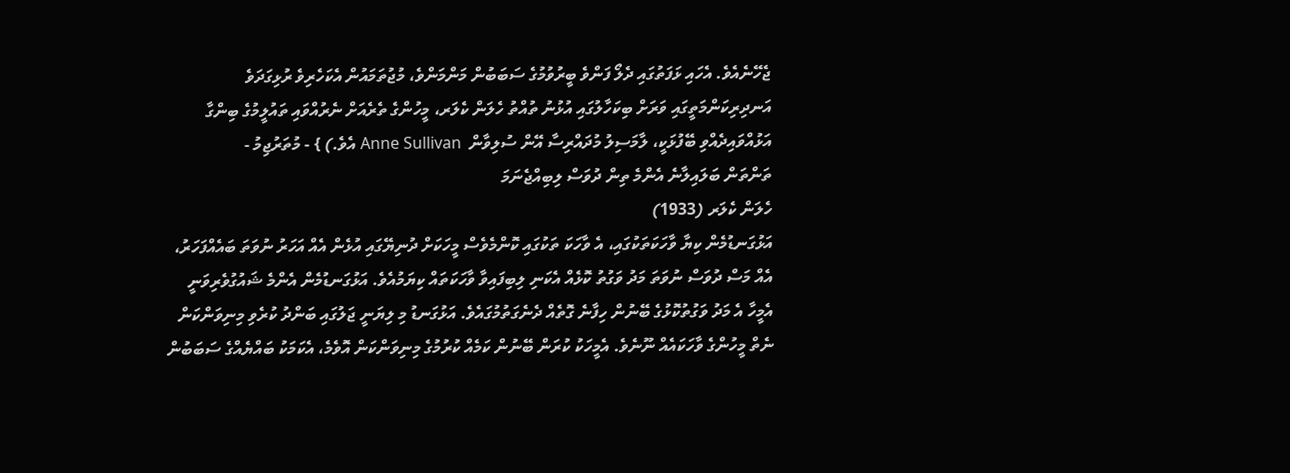ޖެހޭނެއެވެ. އެހައި ޅަފަތުގައި ދެލޯ ފަންވެ ބީރުވުމުގެ ސަބަބުން މަންމަންވެ، މުޖުތަމައުން އެކަހެރިވެ ރުޅިގަދަވެ އަނދިރިކަންމަތީގައި ވަރަށް ބިކަހާލުގައި އުޅުނު ތުއްތު ހެލަން ކެލަރ، މީހުންގެ ތެރެއަށް ނެރުއްވައި ތައުލީމުގެ ބިންގާ އަޅުއްވައިދެއްވި ބޭފުޅަކީ، ލާމަސިލު މުދައްރިސާ އޭން ސުލިވާން  Anne Sullivan އެވެ.) } - މުތަރުޖިމު -
ތަންތަން ބަލައިލާނެ އެންމެ ތިން ދުވަސް ލިބިއްޖެނަމަ
ހެލަން ކެލަރ (1933)
އަޅުގަނޑުމެން ކިޔާ ވާހަކަތަކުގައި، އެ ވާހަކަ ތަކުގައި ކޮންމެވެސް މީހަކަށް ދުނިޔޭގައި އުޅެން އެއް އަހަރު ނުވަތަ ބައެއްފަހަރު، އެއް މަސް ދުވަސް ނުވަތަ މަދު ވަގުތު ކޮޅެއް އެކަނި ލިބިފައިވާ ވާހަކަތައް ކިޔަމުއެވެ. އަޅުގަނޑުމެން އެންމެ ޝައުގުވެރިވަނީ އެމީހާ އެ މަދު ވަގުތުކޮޅުގެ ބޭނުން ހިފާނެ ގޮތެއް ދެނެގަތުމުގައެވެ. އަޅުގަނޑު މި ލިޔަނީ ޖަލުގައި ބަންދު ކުރެވި މިނިވަންކަން ނެތް މީހުންގެ ވާހަކައެއް ނޫނެވެ. އެމީހަކު ކުރަން ބޭނުން ކަމެއް ކުރުމުގެ މިނިވަންކަން އޮވެމެ، އެކަމަކު ބައްޔެއްގެ ސަބަބުން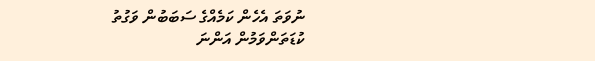ނުވަތަ އެހެން ކަމެއްގެ ސަބަބުން ވަގުތު ކުޑަތަންވަމުން އަންނަ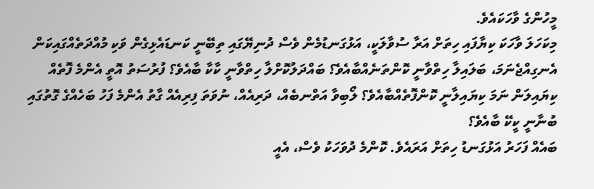މީހުންގެ ވާހަކައެވެ.
މިކަހަލަ ވާހަކަ ކިޔާފައި ހިތަށް އަރާ ސުވާލަކީ، އަޅުގަނޑުމެން ވެސް ދުނިޔޭގައި ތިބޭނީ ކަނޑައެޅިގެން ވަކި މުއްދަތެއްގައިކަން އެނގިއްޖެނަމަ، ބަލައިލާ ހިތްވާނީ ކޮންތަނެއްބާއެވެ؟ ބައްދަލުކޮށްލާ ހިތްވާނީ ކާކާ ބާއެވެ؟ ފުރުސަތު އޮތީ އެންމެ ފޮތެއް ކިޔައިލަން ނަމަ ކިޔައިލާނީ ކޮންފޮތެއްބާއެވެ؟ ލޯބިވާ އަތްނބެއް، ދަރިއެއް، ނުވަތަ ފިރިއެއް ގާތު އެންމެ ފަހު ބަހެއްގެ ގޮތުގައި ބުނާނީ ކީކޭ ބާއެވެ؟
ބައެއް ފަހަރު އަޅުގަނޑު ހިތަށް އަރައެވެ. ކޮންމެ ދުވަހަކު ވެސް، އެއީ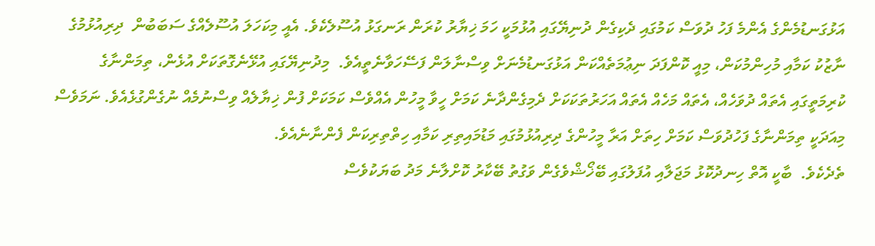އަޅުގަނޑުމެންގެ އެންމެ ފަހު ދުވަސް ކަމުގައި ދެކިގެން ދުނިޔޭގައި އުޅުމަކީ ހަމަ ޚިޔާރު ކުރަން ރަނގަޅު އުސޫލެކެވެ. އެއީ މިކަހަލަ އުސޫލެއްގެ ސަބަބުން  ދިރިއުޅުމުގެ ނާޒުކު ކަމާއި މުހިންމުކަން، މިއީ ކޮންފަދަ ނިޢުމަތެއްކަން އަޅުގަނޑުމެނަށް ވިސްނާލަން ފަސޭހަވާނެތީއެވެ.  މިދުނިޔޭގައި އުޅޭނެގޮތަކަށް އުޅެން، ތިމަންނާގެ ކުރިމަތީގައި އެތައް ދުވަހެއް، އެތައް މަހެއް އެތައް އަހަރުތަކަކަށް ދެމިގެންދާނެ ކަމަށް ހީވާ މީހުން އެއްވެސް ކަމަކަށް ފުން ޚިޔާލެއް ވިސްނުމެއް ނުގެންގުޅެއެވެ. ނަމަވެސް މިއަދަކީ ތިމަންނާގެ ފަހުދުވަސް ކަމަށް ހިތަށް އަރާ މީހުންގެ ދިރިއުޅުމުގައި މަޑުމައިތިރި ކަމާއި ހިތްތިރިކަން ފެންނާނެއެވެ.
ތެދެކެވެ.  ބާކީ އޮތް ހިނދުކޮޅު މަޖަލާއި އުފަލުގައި ބޭޚޯޝްވެގެން ވަގުތު ބޭކާރު ކޮށްލާނެ މަދު ބަޔަކުވެސް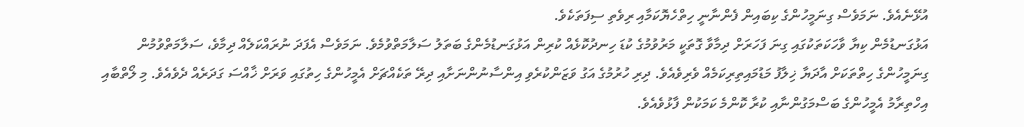އުޅޭނެއެވެ. ނަމަވެސް ގިނަމީހުންގެ ކިބައިން ފެންނާނީ ހިތްހެޔޮކަމާއި ރިވެތި ސިފަތަކެވެ.
އަޅުގަނޑުމެން ކިޔާ ވާހަކަތަކުގައި ގިނަ ފަހަރަށް ދިމާވާ ގޮތަކީ މަރުވުމުގެ ކުޑަ ހިނދުކޮޅެއް ކުރިން އަޅުގަނޑުމެންގެ ބަތަލު ސަލާމަތްވުމެވެ. ނަމަވެސް އެފަދަ ނުރައްކަލެއް ދިމާވެ، ސަލާމަތްވުމުން ގިނަމީހުންގެ ހިތްތަކަށް އާދަޔާ ޚިލާފު މަޑުމައިތިރިކަމެއް ވެރިވެއެވެ. ދިރި ހުރުމުގެ އަގު ވަޒަންކުރެވި އިންސާނުންނަށާއި ދިރޭ ތަކެއްޗަށް އެމީހުންގެ ހިތުގައި ވަރަށް ޚާއްސަ ގަދަރެއް ދެވެއެވެ. މި ލޯތްބާއި އިހްތިރާމު އެމީހުންގެ ބަސްމަގުންނާއި ކުރާ ކޮންމެ ކަމަކުން ފާޅުވެއެވެ.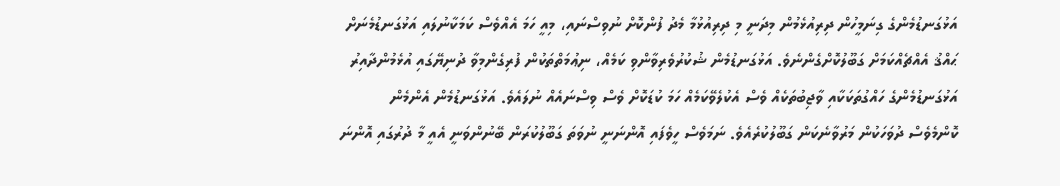އަޅުގަނޑުމެންގެ ގިނަމީހުން ދިރިއުޅެމުން މިދަނީ މި ދިރިއުޅުމާ މެދު ފުންކޮށް ނުވިސްނައި، މިއީ ހަމަ އެއްވެސް ކަމަކާނުލައި އަޅުގަނޑުމެނަށް ޙައްޤު އެއްޗެއްކަމަށް ގަބޫލުކޮށްގެންނެވެ. އަޅުގަނޑުމެން ޝުކުރުވެރިވާންވި ކަމެއް، ނިޢުމަތްތަކުން ފުރިގެންމިވާ ދުނިޔޭގައި އުޅެމުންދާއިރު އަޅުގަނޑުމެންގެ ހައްގުތަކަކާއި ވާޖިބުތަކެއް ވެސް އެކުލެވޭކަމެއް ހަމަ ކުޑަކޮށް ވެސް ވިސްނައެއް ނުލައެވެ. އަޅުގަނޑުމެން އެންމެން ކޮންމެވެސް ދުވަހަކުން މަރުވާނެކަން ގަބޫލުކުރެއެވެ. ނަމަވެސް ހީވެފައި އޮންނަނީ ނުވަތަ ގަބޫލުކުރަން ބޭނުންވަނީ އެއީ މާ ދުރުގައި އޮންނަ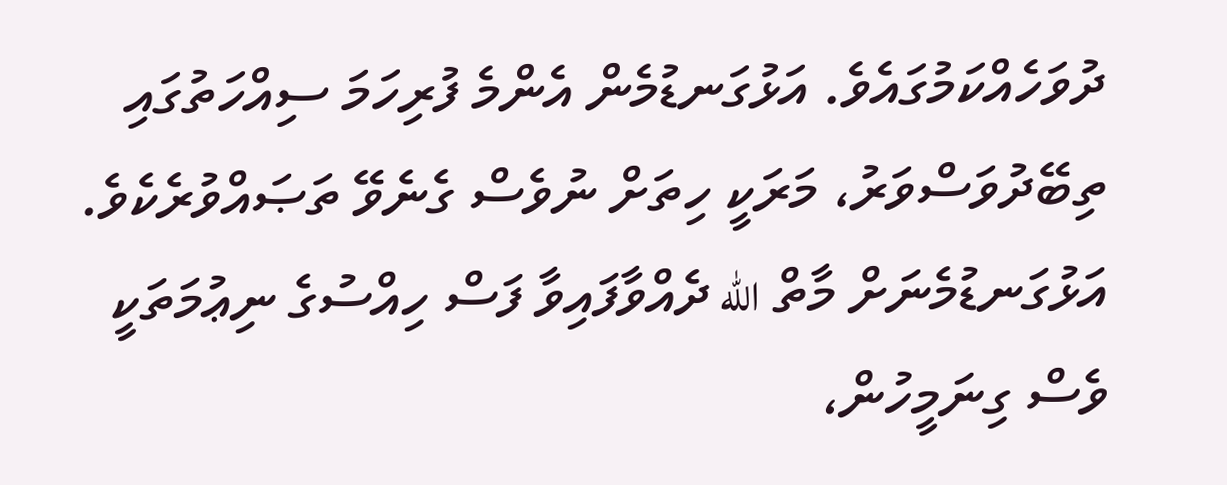ދުވަހެއްކަމުގައެވެ. އަޅުގަނޑުމެން އެންމެ ފުރިހަމަ ސިއްހަތުގައި ތިބޭދުވަސްވަރު، މަރަކީ ހިތަށް ނުވެސް ގެނެވޭ ތަޞައްވުރެކެވެ.
އަޅުގަނޑުމެނަށް މާތް الله ދެއްވާފައިވާ ފަސް ހިއްސުގެ ނިޢުމަތަކީ ވެސް ގިނަމީހުން،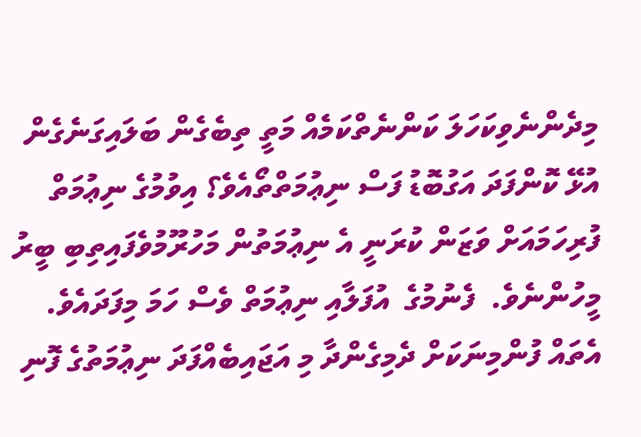މިދެންނެވިކަހަލަ ކަންނެތްކަމެއް މަތީ ތިބެގެން ބަލައިގަނެގެން އުޅޭ ކޮންފަދަ އަގުބޮޑު ފަސް ނިޢުމަތްތޯއެވެ؟ އިވުމުގެ ނިޢުމަތް ފުރިހަމައަށް ވަޒަން ކުރަނީ އެ ނިޢުމަތުން މަހުރޫމުވެފައިތިބި ބީރު މީހުންނެވެ.  ފެނުމުގެ  އުފަލާއި ނިޢުމަތް ވެސް ހަމަ މިފަދައެވެ.    އެތައް ފުންމިނަކަށް ދެމިގެންދާ މި އަޖައިބެއްފަދަ ނިޢުމަތުގެ ފޮނި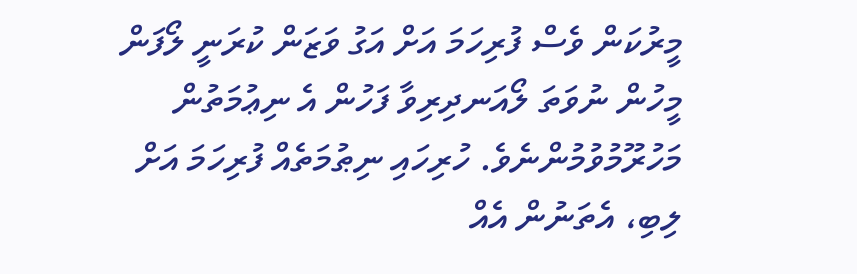މީރުކަން ވެސް ފުރިހަމަ އަށް އަގު ވަޒަން ކުރަނީ ލޯފަން މީހުން ނުވަތަ ލޯއަނދިރިވާ ފަހުން އެ ނިޢުމަތުން މަހުރޫމުވުމުންނެވެ. ހުރިހައި ނިޠުމަތެއް ފުރިހަމަ އަށް ލިބި، އެތަނުން އެއް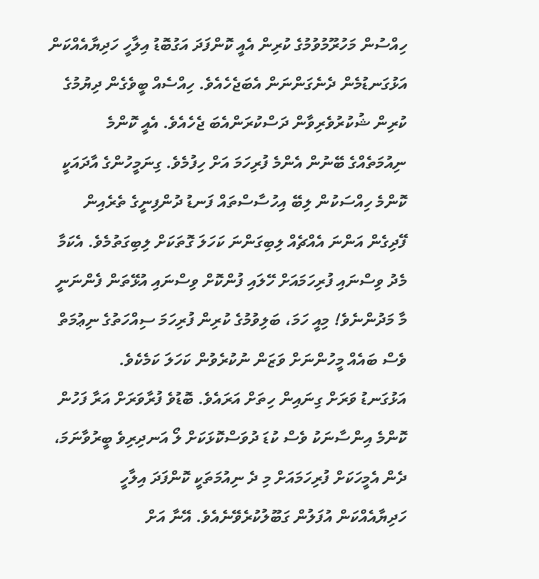ހިއްސުން މަހުރޫމުވުމުގެ ކުރިން އެއީ ކޮންފަދަ އަގުބޮޑު އިލާހީ ހަދިޔާއެއްކަން އަޅުގަނޑުމެން ދެނެގަންނަން އެބަޖެހެއެވެ. ހިއްސެއް ބީވެގެން ދިޔުމުގެ ކުރިން ޝުކުރުވެރިވާން ދަސްކުރަންއެބަ ޖެހެއެވެ. އެއީ ކޮންމެ ނިއުމަތެއްގެ ބޭނުން އެންމެ ފުރިހަމަ އަށް ހިފުމެވެ. ގިނަމީހުންގެ އާދައަކީ ކޮންމެ ހިއްސަކުން ލިބޭ އިހުސާސްތައް ފަނޑު ދުންފިނީގެ ތެރެއިން ފޭދިގެން އަންނަ އެއްޗެއް ލިބިގަންނަ ކަހަލަ ގޮތަކަށް ލިބިގަތުމެވެ. އެކަމާ މެދު ވިސްނައި ފުރިހަމައަށް ހޭލައި ފުންކޮށް ވިސްނައި އުޅޭތަން ފެންނަނީ މާ މަދުންނެވެ! މިއީ ހަމަ، ބަލިވުމުގެ ކުރިން ފުރިހަމަ ސިއްހަތުގެ ނިޢުމަތް ވެސް ބައެއް މީހުންނަށް ވަޒަން ނުކުރެވުން ކަހަލަ ކަމެކެވެ.
އަޅުގަނޑު ވަރަށް ގިނައިން ހިތަށް އަރައެވެ. ބޮޑުވެ ފުރާވަރަށް އަރާ ފަހުން ކޮންމެ އިންސާނަކު ވެސް ކުޑަ ދުވަސްކޮޅަކަށް ލޯ އަނދިރިވެ ބީރުވާނަމަ، ދެން އެމީހަކަށް ފުރިހަމައަށް މި ދެ ނިއުމަތަކީ ކޮންފަދަ އިލާހީ ހަދިޔާއެއްކަން އުފަލުން ގަބޫލުކުރެވޭނެއެވެ. އޭނާ އަށް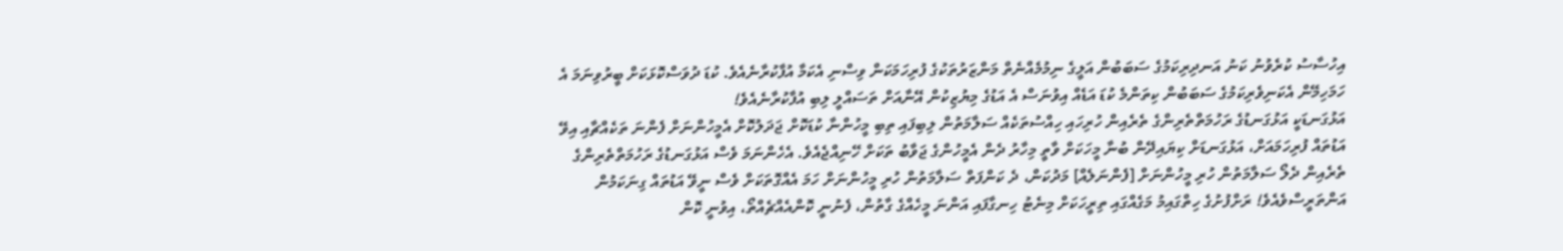އިހުސާސު ކުރެވުނު ކަނު އަނދިރިކަމުގެ ސަބަބުން އަލީގެ ނިމުމެއްނެތް މަންޒަރުތަކުގެ ފުރިހަމަކަން ވިސްނި އެކަމާ އުފާކުރާނެއެވެ. ކުޑަ ދުވަސްކޮޅަކަށް ބީރުވިނަމަ އެ ހަމަހިމޭން އެކަނިވެރިކަމުގެ ސަބަބުން ކިތަންމެ ކުޑަ އަޑެއް އިވުނަސް އެ އަޑުގެ މިޔުޒިކުން އޭނާއަށް ތަސައްލީ ލިބި އުފާކުރާނެއެވެ!
އަޅުގަނޑަކީ އަޅުގަނޑުގެ ރަހުމަތްތެރިންގެ ތެރެއިން ހުރިހައި ހިއްސުތަކެއް ސަލާމަތުން ލިބިފައި ތިބި މީހުންނާ ކުޑަކޮށް ޖަދަލުކޮށް އެމީހުންނަށް ފެންނަ ތަކެއްޗާއި އިވޭ އަޑުތައް ފުރިހަމައަށް، އަޅުގަނޑަށް ކިޔައިދޭން ބުނާ މީހަކަށް ވާތީ މިހާރު ދެން އެމީހުންގެ ޖަވާބު ތަކަށް ހޭނިއްޖެއެވެ. އެހެންނަމަ ވެސް އަޅުގަނޑުގެ ރަހުމަތްތެރިންގެ ތެރެއިން ދެލޯ ސަލާމަތުން ހުރި މީހުންނަށް [ފެންނަލެއް] މަދުކަން، ދެ ކަންފަތް ސަލާމަތުން ހުރި މީހުންނަށް ހަމަ އެއްގޮތަކަށް ވެސް ނީވޭ އަޑުތައް ގިނަކަމުން އަންތަރީސްވެއެވެ! ރަށްފުށުގެ ހިތްގައިމު މަގެއްގައި ތިރީހަކަށް މިނެޓު ހިނގާފައި އަންނަ މީހެއްގެ ގާތުން، ފެނުނީ ކޮންއެއްޗެއްތޯ، އިވުނީ ކޮން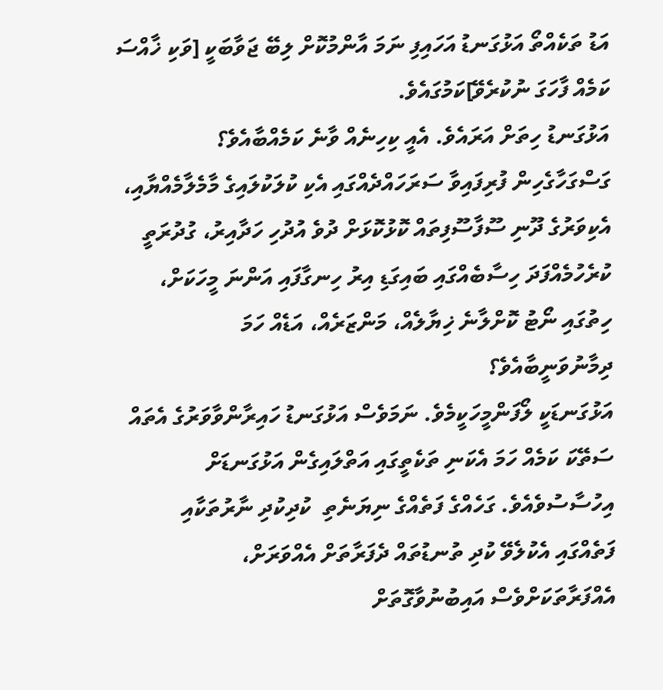އަޑު ތަކެއްތޯ އަޅުގަނޑު އަހައިފި ނަމަ އާންމުކޮށް ލިބޭ ޖަވާބަކީ [ވަކި ޚާއްސަ ކަމެއް ފާހަގަ ނުކުރެވޭ]ކަމުގައެވެ.
އަޅުގަނޑު ހިތަށް އަރައެވެ. އެއީ ކިހިނެއް ވާނެ ކަމެއްބާއެވެ؟ ގަސްގަހާގެހިން ފުރިފައިވާ ސަރަހައްދެއްގައި އެކި ކުލަކުލައިގެ މާމެލާމެއްޔާއި، އެކިވަރުގެ ދޫނި ސޫފާސޫފިތައް ކޮޅުކޮޅަށް ދުވެ އުދުހި ހަދާއިރު، ގުދުރަތީ ކުރެހުމެއްފަދަ ހިސާބެއްގައި ބައިގަޑި އިރު ހިނގާފައި އަންނަ މީހަކަށް، ހިތުގައި ނޯޓު ކޮށްލާނެ ޚިޔާލެއް، މަންޒަރެއް، އަޑެއް ހަމަ ދިމާނުވަނީބާއެވެ؟
އަޅުގަނޑަކީ ލޯފަންމީހަކީމެވެ. ނަމަވެސް އަޅުގަނޑު ހައިރާންވާވަރުގެ އެތައް ސަތޭކަ ކަމެއް ހަމަ އެކަނި ތަކެތީގައި އަތްލައިގެން އަޅުގަނޑަށް އިހުސާސުވެއެވެ. ގަހެއްގެ ފަތެއްގެ ނިޔަނެތި  ކުދިކުދި ނާރުތަކާއި ފަތެއްގައި އެކުލެވޭ ކުދި ތުނޑުތައް ދެފަރާތަށް އެއްވަރަށް، އެއްފަރާތަކަށްވެސް އައިބުނުވާގޮތަށް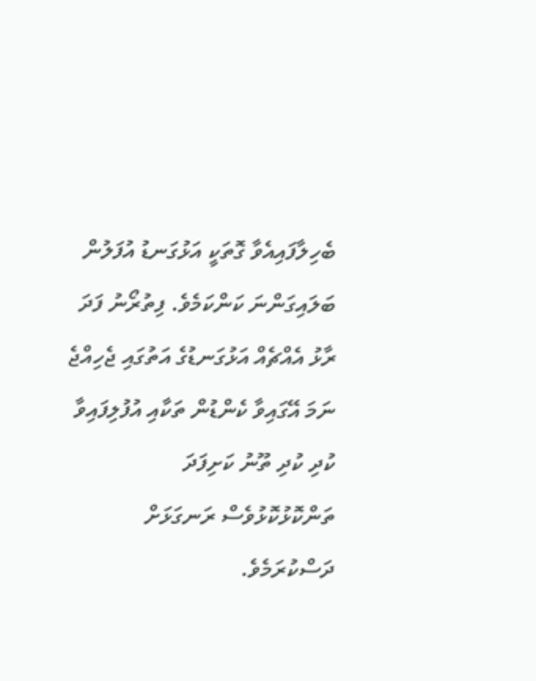ބެހިލާފައިއެވާ ގޮތަކީ އަޅުގަނޑު އުފަލުން ބަލައިގަންނަ ކަންކަމެވެ. ފިތުރޯނު ފަދަ ރާޅު އެއްޗެއް އަޅުގަނޑުގެ އަތުގައި ޖެހިއްޖެ ނަމަ އޭގައިވާ ކެންޑުން ތަކާއި އުފުލިފައިވާ ކުދި ކުދި ތޫނު ކަށިފަދަ ތަންކޮޅުކޮޅުވެސް ރަނގަޅަށް ދަސްކުރަމެވެ.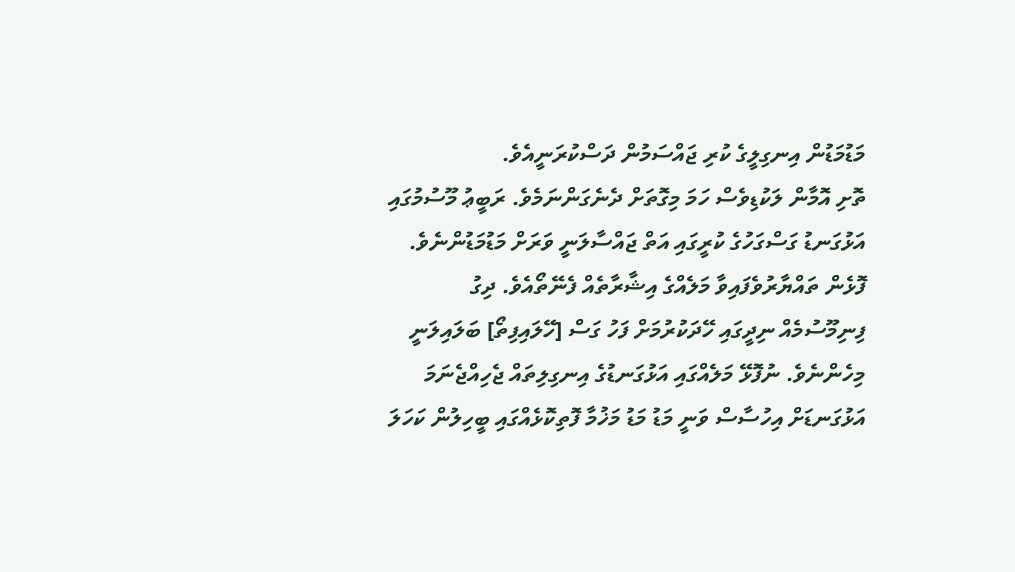މަޑުމަޑުން އިނގިލީގެ ކުރި ޖައްސަމުން ދަސްކުރަނީއެވެ.
ތޮށި އޮމާން ލަކުޑިވެސް ހަމަ މިގޮތަށް ދެނެގަންނަމެވެ. ރަބީޢު މޫސުމުގައި އަޅުގަނޑު ގަސްގަހުގެ ކުރީގައި އަތް ޖައްސާލަނީ ވަރަށް މަޑުމަޑުންނެވެ. ފޮޅެން ތައްޔާރުވެފައިވާ މަލެއްގެ އިޝާރާތެއް ފެނޭތޯއެވެ. ދިގު  ފިނިމޫސުމެއް ނިދީގައި ހޭދަކުރުމަށް ފަހު ގަސް [ހޭލައިފިތޯ] ބަލައިލަނީ މިހެންނެވެ. ނުފޮޅޭ މަލެއްގައި އަޅުގަނޑުގެ އިނގިލިތައް ޖެހިއްޖެނަމަ އަޅުގަނޑަށް އިހުސާސް ވަނީ މަޑު މަޑު މަޚުމާ ފޮތިކޮޅެއްގައި ބީހިލުން ކަހަލަ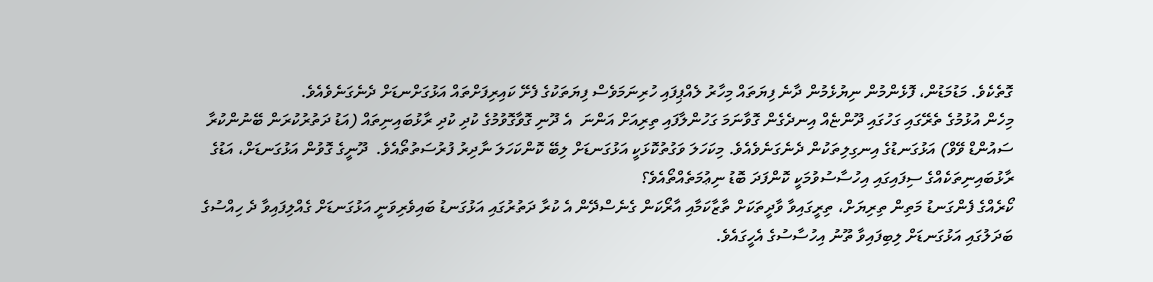ގޮތެކެވެ. މަޑުމަޑުން، ފޮޅެންމުން ނިޔުޅެމުން ދާނެ ފިޔަތައް މިހާރު ލެއްޕިފައި ހުރިނަމަވެސް ފިޔަތަކުގެ ފެށޭ ކައިރިފަށްތައް އަޅުގަށްނޑަށް ދެނެގަނެވެއެވެ.
މިހެން އުޅުމުގެ ތެރޭގައި ގަހުގައި ދޫންޏެއް އިނދެގެން ގޮވާނަމަ ގަހުންލާފައި ތިރިއަށް އަންނަ  އެ ދޫނި ގޮވާގޮވުމުގެ ކުދި ކުދި ރާޅުބައިނިތައް (އަޑު ދަތުރުކުރަން ބޭނުންކުރާ ސައުންޑް ވޭވް) އަޅުގަނޑުގެ އިނގިލިތަކުން ދެނެގަނެވެއެވެ. މިކަހަލަ ވަގުތުކޮޅަކީ އަޅުގަނޑަށް ލިބޭ ކޮންކަހަލަ ނާދިރު ފުރުސަތުތޯއެވެ.  ދޫނީގެ ގޮވުން އަޅުގަނޑަށް، އަޑުގެ ރާޅުބައިނިތަކެއްގެ ސިފައިގައި އިހުސާސުވުމަކީ ކޮންފަދަ ބޮޑު ނިޢުމަތެއްތޯއެވެ؟
ކޯރެއްގެ ފެންގަނޑު މަތިން ތިރިޔަށް، ތިރީގައިވާ ވާދީތަކަށް ތާޒާކަމާއި އާރޯކަން ގެނެސްދޭން އެ ކުރާ ދަތުރުގައި އަޅުގަނޑު ބައިވެރިވަނީ އަޅުގަނޑަށް ގެއްލިފައިވާ ދެ ހިއްސުގެ ބަދަލުގައި އަޅުގަނޑަށް ލިބިފައިވާ ތޫނު އިހުސާސުގެ އެހީގައެވެ.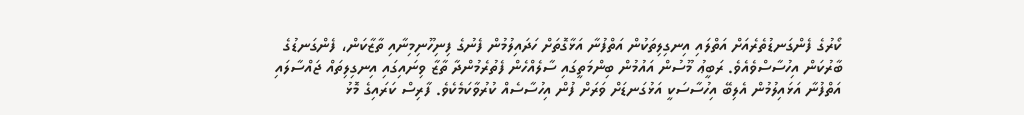ކޯރުގެ ފެންގަނޑުތެރެއަށް އަތްލައި އިނގިލިތަކުން އަތްފުނާ އަޅާގޮތަށް ހަދައިލުމުން ފެނުގެ ފިނިހޫނިމިނާއި ތާޒާކަން، ފެންގަނޑުގެ ބާރުކަން އިހުސާސްވެއެވެ. ރަބީޢު މޫސުން އައުމުން ބިންމަތީގައި ސާލެއްހެން ފެތުރެމުންދާ ތާޒާ ވިނައިގައި އިނގިލިތައް ޖައްސާލައި އަތްފުނާ އަޅައިލުމުން އެލިބޭ އިހުސާސަކީ އަޅުގަނޑަށް ވަރަށް ފުން އިހުސާސެއް ކުރުވާކަމެކެވެ. ފާރިސް ކަރައިގެ މޮޅު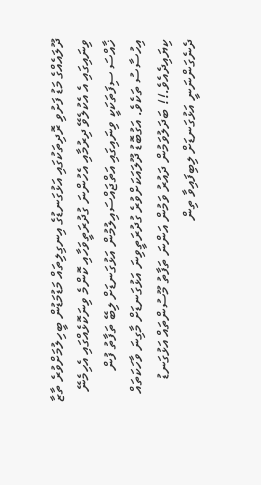ދޫލައެއްގެ މަޑު ފަށުވި ރޮދިތަކުގައި އަޅުގަނޑުގެ އިނގިލިތައް މަޑުމަޑުން ބީހިލުމަށްވުރެ ތާޒާ ވިނައިގައި އެ އެކުލެވޭ ދިރުމާއި އެހުންނަ ގުދުރަތީވަހާއި ކޮންމެ ވިނަކޮޅެއްގައި އެހިމެނޭ ޚާއްސަ ސިފަތަކަކީ ވިނައިގައި އަތްޖައްސައިލުމުން އަޅުގަނޑަށް ލިބޭ ތަފާތު ފުން އިހުސާސު ތަކެވެ. އަގުބޮޑު ދޫލައަކަށްވުރެ ގުދުރަތީވިނަ އަޅުގަނޑަށް މާގިނަ ވާހަކަތައް ކިޔައިދެއެވެ.!! ބަދަލުވަމުން ދައުރު ވަމުން އަންނަ ތަފާތު މޫސުންތައް އަޅުގަނޑު ދެނެގަންނަނީ އަޅުގަނޑަށް ލިބިފައިވާ ތިން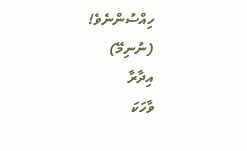ހިއްސުންނެވެ!
(ނުނިމޭ)
އިދާރާ
ވާހަކަ